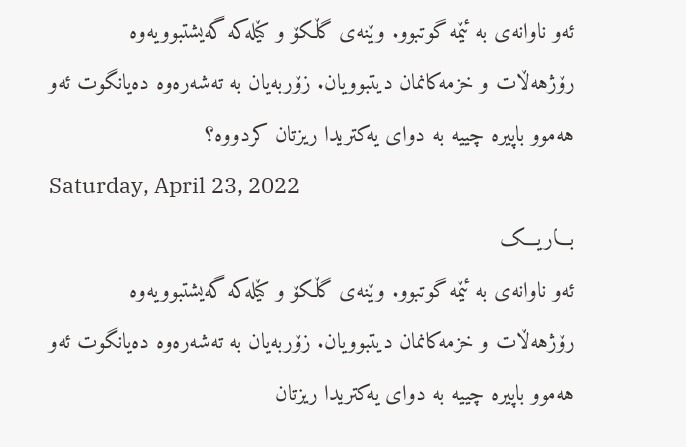ئەو ناوانەی بە ئێمە گوتبوو. وێنەی گڵکۆ و کێلەکە گەیشتبوویەوە رۆژهەڵات و خزمەکانمان دیتبوویان. زۆربەیان بە تەشەرەوە دەیانگوت ئەو هەموو باپیرە چییە بە دوای یەکتریدا ریزتان کردووە؟
Saturday, April 23, 2022
بـــاریـــک
ئەو ناوانەی بە ئێمە گوتبوو. وێنەی گڵکۆ و کێلەکە گەیشتبوویەوە رۆژهەڵات و خزمەکانمان دیتبوویان. زۆربەیان بە تەشەرەوە دەیانگوت ئەو هەموو باپیرە چییە بە دوای یەکتریدا ریزتان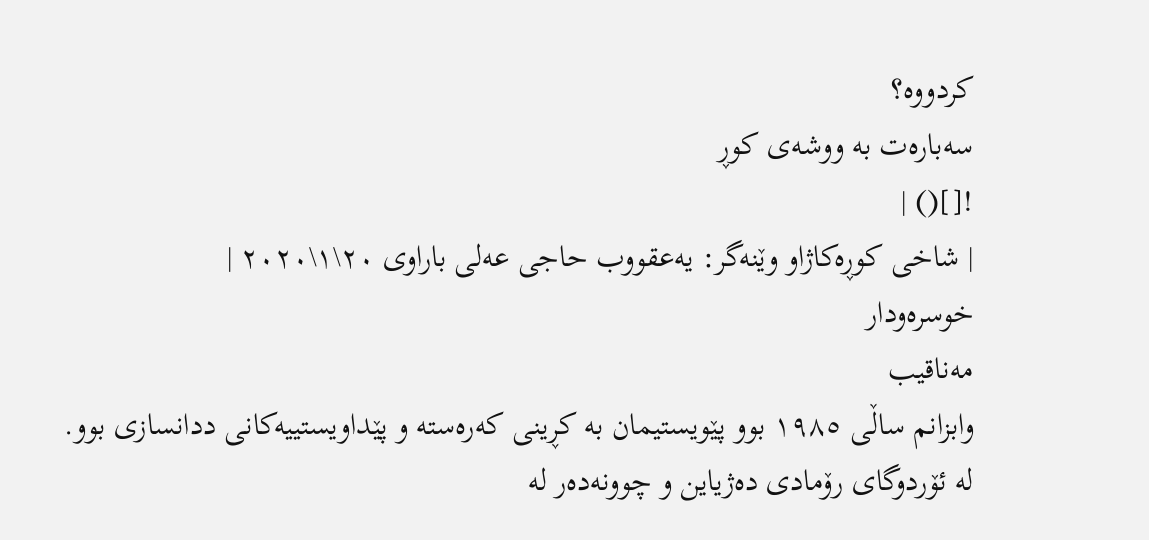کردووە؟
سەبارەت بە ووشەی کوڕ
![]() |
| شاخی کوڕەکاژاو وێنەگر: یەعقووب حاجی عەلی باراوی ٢٠\١\٢٠٢٠ |
خوسرەودار
مەناقیب
وابزانم ساڵی ١٩٨٥ بوو پێویستیمان بە کڕینی کەرەستە و پێداویستییەکانی ددانسازی بوو. لە ئۆردوگای رۆمادی دەژیاین و چوونەدەر لە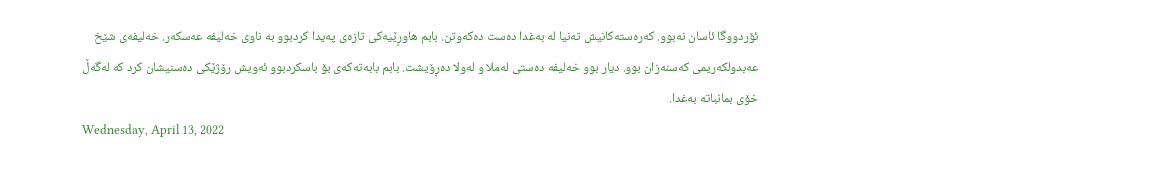ئۆردووگا ئاسان نەبوو. کەرەستەکانیش تەنیا لە بەغدا دەست دەکەوتن. بابم هاوڕێیەکی تازەی پەیدا کردبوو بە ناوی خەلیفە عەسکەر. خەلیفەی شێخ عەبدولکەریمی کەسنەزان بوو. دیار بوو خەلیفە دەستی لەملا و لەولا دەڕۆیشت. بابم بابەتەکەی بۆ باسکردبوو ئەویش رۆژێکی دەسنیشان کرد کە لەگەڵ خۆی بمانباتە بەغدا.
Wednesday, April 13, 2022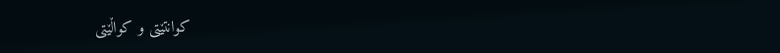کوانتێتی و کواڵێتی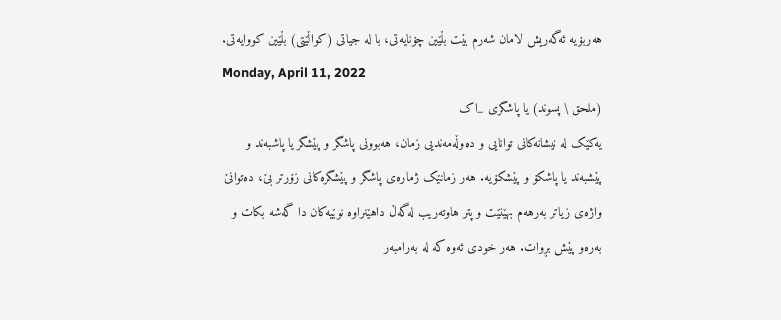هەربۆیە ئەگەریش لامان شەرم بێت بڵێین چۆنایەتی، با لە جیاتی (کواڵێتی) بڵێین کووایەتی.
Monday, April 11, 2022
(ملحق \ پسوند) یا پاشگری _اک
یەکێک لە نیشانەکانی توانایی و دەوڵەمەندیی زمان، هەبوونی پاشگر و پێشگر یا پاشبەند و پێشبەند یا پاشکۆ و پێشکۆیە. هەر زمانێک ژمارەی پاشگر و پێشگرەکانی زۆرتر بێ، دەتوانێ واژەی زیاتر بەرهەم بهێنێت و پتر هاوتەریب لەگەڵ داهێنراوە نوێیەکان دا گەشە بکات و بەرەو پێش بڕوات. هەر خودی ئەوە کە لە بەرامبەر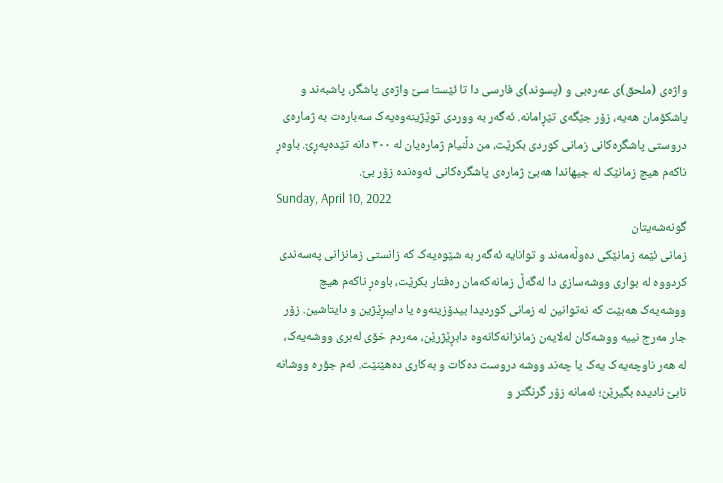واژەی (ملحق)ی عەرەبی و (پسوند)ی فارسی دا تا ئێستا سێ واژەی پاشگر، پاشبەند و پاشکۆمان هەیە، زۆر جێگەی تێڕامانە. ئەگەر بە ووردی توێژینەوەیەک سەبارەت بە ژمارەی دروستی پاشگرەکانی زمانی کوردی بکرێت، من دڵنیام ژمارەیان لە ٣٠٠ دانە تێدەپەڕێ. باوەڕ ناکەم هیچ زمانێک لە جیهاندا هەبێ ژمارەی پاشگرەکانی ئەوەندە زۆر بێ.
Sunday, April 10, 2022
گونەشەیتان
زمانی ئێمە زمانێکی دەوڵەمەند و توانایە ئەگەر بە شێوەیەک کە زانستی زمانزانی پەسەندی کردووە لە بواری ووشەسازی دا لەگەڵ زمانەکەمان رەفتار بکرێت، باوەڕ ناکەم هیچ ووشەیەک هەبێت کە نەتوانین لە زمانی کوردیدا بیدۆزینەوە یا دایبڕێژین و دایتاشین. زۆر جار مەرج نییە ووشەکان لەلایەن زمانزانەکانەوە دابڕێژرێن، مەردم خۆی لەبری ووشەیەک، لە هەر ناوچەیەک یەک یا چەند ووشە دروست دەکات و بەکاری دەهێنێت. ئەم جۆرە ووشانە نابێ نادیدە بگیرێن؛ ئەمانە زۆر گرنگتر و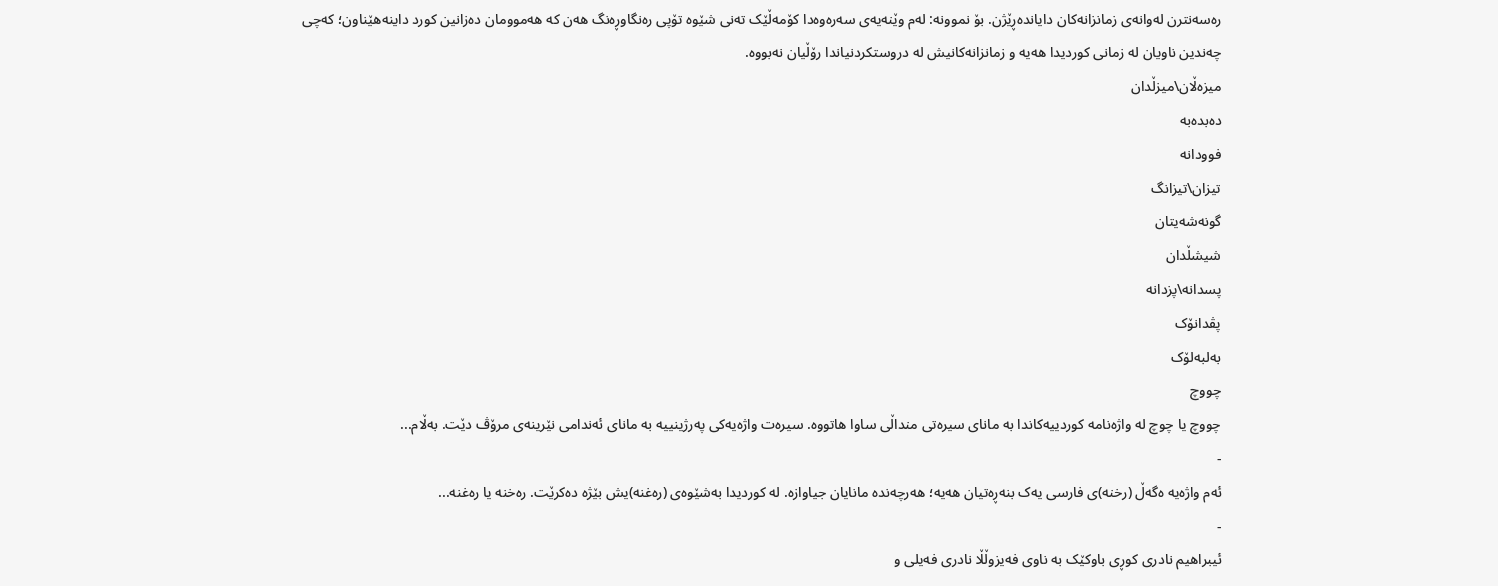رەسەنترن لەوانەی زمانزانەکان دایاندەڕێژن. بۆ نموونە: لەم وێنەیەی سەرەوەدا کۆمەڵێک تەنی شێوە تۆپی رەنگاوڕەنگ هەن کە هەموومان دەزانین کورد داینەهێناون؛ کەچی چەندین ناویان لە زمانی کوردیدا هەیە و زمانزانەکانیش لە دروستکردنیاندا رۆڵیان نەبووە.
میزەڵان\میزڵدان
دەبدەبە
فوودانە
تیزان\تیزانگ
گونەشەیتان
شیشڵدان
پسدانە\پزدانە
پڤدانۆک
بەلبەلۆک
چووچ
چووچ یا چوچ لە واژەنامە کوردییەکاندا بە مانای سیرەتی منداڵی ساوا هاتووە. سیرەت واژەیەکی پەرژینییە بە مانای ئەندامی نێرینەی مرۆڤ دێت. بەڵام...
-
ئەم واژەیە ەگەڵ (رخنە)ی فارسی یەک بنەڕەتیان هەیە؛ هەرچەندە مانایان جیاوازە. لە کوردیدا بەشێوەی (رەغنە)یش بێژە دەکرێت. رەخنە یا رەغنە...
-
ئیبراهیم نادری کوڕی باوکێک بە ناوی فەیزوڵڵا نادری فەیلی و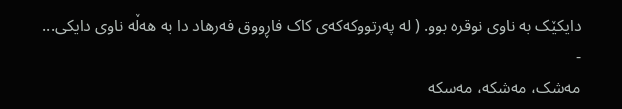دایکێک بە ناوی نوقرە بوو. ( لە پەرتووکەکەی کاک فاڕووق فەرهاد دا بە هەڵە ناوی دایکی...
-
مەشک، مەشکە، مەسکە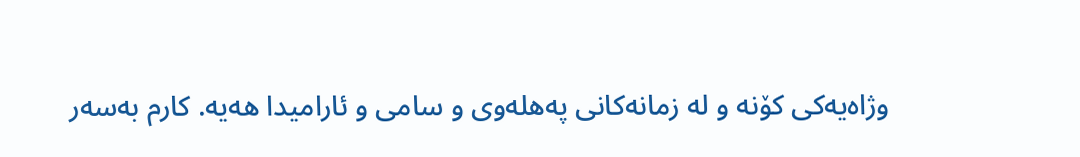وژاەیەکی کۆنە و لە زمانەکانی پەهلەوی و سامی و ئارامیدا هەیە. کارم بەسەر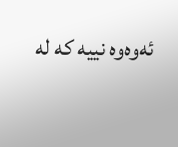ئەوەوە نییە کە لە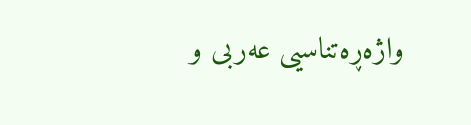واژەڕەتناسیی عەربی و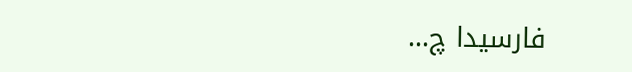فارسیدا چ...